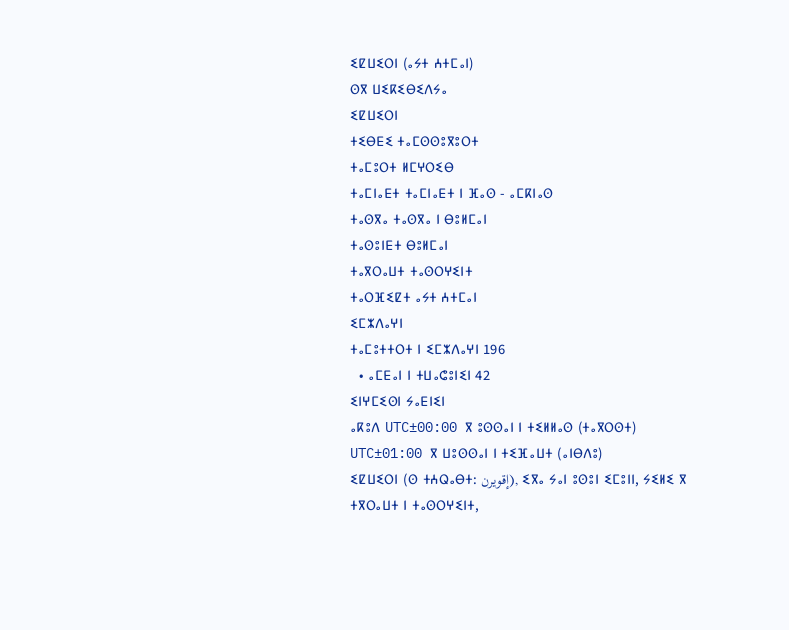ⵉⵇⵡⵉⵔⵏ (ⴰⵢⵜ ⵄⵜⵎⴰⵏ)
ⵙⴳ ⵡⵉⴽⵉⴱⵉⴷⵢⴰ
ⵉⵇⵡⵉⵔⵏ
ⵜⵉⴱⴹⵉ ⵜⴰⵎⵙⵙⵓⴳⵓⵔⵜ
ⵜⴰⵎⵓⵔⵜ ⵍⵎⵖⵔⵉⴱ
ⵜⴰⵎⵏⴰⴹⵜ ⵜⴰⵎⵏⴰⴹⵜ ⵏ ⴼⴰⵙ - ⴰⵎⴽⵏⴰⵙ
ⵜⴰⵙⴳⴰ ⵜⴰⵙⴳⴰ ⵏ ⴱⵓⵍⵎⴰⵏ
ⵜⴰⵙⵓⵏⴹⵜ ⴱⵓⵍⵎⴰⵏ
ⵜⴰⴳⵔⴰⵡⵜ ⵜⴰⵙⵔⵖⵉⵏⵜ
ⵜⴰⵔⴼⵉⵇⵜ ⴰⵢⵜ ⵄⵜⵎⴰⵏ
ⵉⵎⵣⴷⴰⵖⵏ
ⵜⴰⵎⵓⵜⵜⵔⵜ ⵏ ⵉⵎⵣⴷⴰⵖⵏ 196
  • ⴰⵎⴹⴰⵏ ⵏ ⵜⵡⴰⵛⵓⵏⵉⵏ 42
ⵉⵏⵖⵎⵉⵙⵏ ⵢⴰⴹⵏⵉⵏ
ⴰⴽⵓⴷ UTC±00:00 ⴳ ⵓⵙⵙⴰⵏ ⵏ ⵜⵉⵍⵍⴰⵙ (ⵜⴰⴳⵔⵙⵜ)
UTC±01:00 ⴳ ⵡⵓⵙⵙⴰⵏ ⵏ ⵜⵉⴼⴰⵡⵜ (ⴰⵏⴱⴷⵓ)
ⵉⵇⵡⵉⵔⵏ (ⵙ ⵜⵄⵕⴰⴱⵜ: إقويرن), ⵉⴳⴰ ⵢⴰⵏ ⵓⵙⵓⵏ ⵉⵎⵓⵏⵏ, ⵢⵉⵍⵉ ⴳ ⵜⴳⵔⴰⵡⵜ ⵏ ⵜⴰⵙⵔⵖⵉⵏⵜ,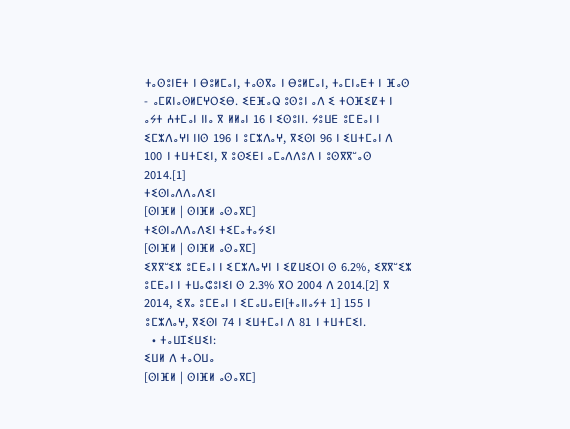ⵜⴰⵙⵓⵏⴹⵜ ⵏ ⴱⵓⵍⵎⴰⵏ, ⵜⴰⵙⴳⴰ ⵏ ⴱⵓⵍⵎⴰⵏ, ⵜⴰⵎⵏⴰⴹⵜ ⵏ ⴼⴰⵙ - ⴰⵎⴽⵏⴰⵙⵍⵎⵖⵔⵉⴱ. ⵉⴹⴼⴰⵕ ⵓⵙⵓⵏ ⴰⴷ ⵉ ⵜⵔⴼⵉⵇⵜ ⵏ ⴰⵢⵜ ⵄⵜⵎⴰⵏ ⵏⵏⴰ ⴳ ⵍⵍⴰⵏ 16 ⵏ ⵉⵙⵓⵏⵏ. ⵢⵓⵡⴹ ⵓⵎⴹⴰⵏ ⵏ ⵉⵎⵣⴷⴰⵖⵏ ⵏⵏⵙ 196 ⵏ ⵓⵎⵣⴷⴰⵖ, ⴳⵉⵙⵏ 96 ⵏ ⵉⵡⵜⵎⴰⵏ ⴷ 100 ⵏ ⵜⵡⵜⵎⵉⵏ, ⴳ ⵓⵙⵉⴹⵏ ⴰⵎⴰⴷⴷⵓⴷ ⵏ ⵓⵙⴳⴳⵯⴰⵙ 2014.[1]
ⵜⵉⵙⵏⴰⴷⴷⴰⴷⵉⵏ
[ⵙⵏⴼⵍ | ⵙⵏⴼⵍ ⴰⵙⴰⴳⵎ]
ⵜⵉⵙⵏⴰⴷⴷⴰⴷⵉⵏ ⵜⵉⵎⴰⵜⴰⵢⵉⵏ
[ⵙⵏⴼⵍ | ⵙⵏⴼⵍ ⴰⵙⴰⴳⵎ]
ⵉⴳⴳⵯⵉⵣ ⵓⵎⴹⴰⵏ ⵏ ⵉⵎⵣⴷⴰⵖⵏ ⵏ ⵉⵇⵡⵉⵔⵏ ⵙ 6.2%, ⵉⴳⴳⵯⵉⵣ ⵓⵎⴹⴰⵏ ⵏ ⵜⵡⴰⵛⵓⵏⵉⵏ ⵙ 2.3% ⴳⵔ 2004 ⴷ 2014.[2] ⴳ 2014, ⵉⴳⴰ ⵓⵎⴹⴰⵏ ⵏ ⵉⵎⴰⵡⴰⴹⵏ[ⵜⴰⵏⵏⴰⵢⵜ 1] 155 ⵏ ⵓⵎⵣⴷⴰⵖ, ⴳⵉⵙⵏ 74 ⵏ ⵉⵡⵜⵎⴰⵏ ⴷ 81 ⵏ ⵜⵡⵜⵎⵉⵏ.
  • ⵜⴰⵡⵊⵉⵡⵉⵏ:
ⵉⵡⵍ ⴷ ⵜⴰⵔⵡⴰ
[ⵙⵏⴼⵍ | ⵙⵏⴼⵍ ⴰⵙⴰⴳⵎ]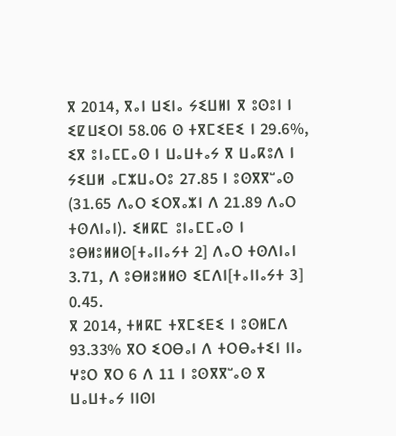ⴳ 2014, ⴳⴰⵏ ⵡⵉⵏⴰ ⵢⵉⵡⵍⵏ ⴳ ⵓⵙⵓⵏ ⵏ ⵉⵇⵡⵉⵔⵏ 58.06 ⵙ ⵜⴳⵎⵉⴹⵉ ⵏ 29.6%, ⵉⴳ ⵓⵏⴰⵎⵎⴰⵙ ⵏ ⵡⴰⵡⵜⴰⵢ ⴳ ⵡⴰⴽⵓⴷ ⵏ ⵢⵉⵡⵍ ⴰⵎⵣⵡⴰⵔⵓ 27.85 ⵏ ⵓⵙⴳⴳⵯⴰⵙ (31.65 ⴷⴰⵔ ⵉⵔⴳⴰⵣⵏ ⴷ 21.89 ⴷⴰⵔ ⵜⵙⴷⵏⴰⵏ). ⵉⵍⴽⵎ ⵓⵏⴰⵎⵎⴰⵙ ⵏ ⵓⴱⵍⵓⵍⵍⵙ[ⵜⴰⵏⵏⴰⵢⵜ 2] ⴷⴰⵔ ⵜⵙⴷⵏⴰⵏ 3.71, ⴷ ⵓⴱⵍⵓⵍⵍⵙ ⵉⵎⴷⵏ[ⵜⴰⵏⵏⴰⵢⵜ 3] 0.45.
ⴳ 2014, ⵜⵍⴽⵎ ⵜⴳⵎⵉⴹⵉ ⵏ ⵓⵙⵍⵎⴷ 93.33% ⴳⵔ ⵉⵔⴱⴰⵏ ⴷ ⵜⵔⴱⴰⵜⵉⵏ ⵏⵏⴰ ⵖⵓⵔ ⴳⵔ 6 ⴷ 11 ⵏ ⵓⵙⴳⴳⵯⴰⵙ ⴳ ⵡⴰⵡⵜⴰⵢ ⵏⵏⵙⵏ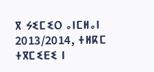ⴳ ⵢⵉⵎⵉⵔ ⴰⵏⵎⵍⴰⵏ 2013/2014, ⵜⵍⴽⵎ ⵜⴳⵎⵉⴹⵉ ⵏ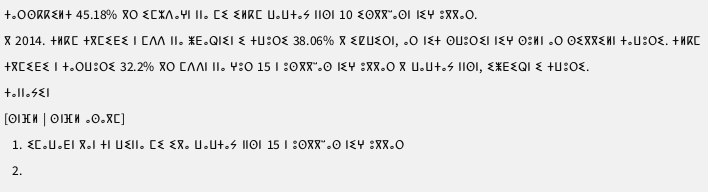ⵜⴰⵔⵙⴽⴽⵉⵍⵜ 45.18% ⴳⵔ ⵉⵎⵣⴷⴰⵖⵏ ⵏⵏⴰ ⵎⵉ ⵉⵍⴽⵎ ⵡⴰⵡⵜⴰⵢ ⵏⵏⵙⵏ 10 ⵉⵙⴳⴳⵯⴰⵙⵏ ⵏⵉⵖ ⵓⴳⴳⴰⵔ.
ⴳ 2014. ⵜⵍⴽⵎ ⵜⴳⵎⵉⴹⵉ ⵏ ⵎⴷⴷ ⵏⵏⴰ ⵥⴹⴰⵕⵏⵉⵏ ⵉ ⵜⵡⵓⵔⵉ 38.06% ⴳ ⵉⵇⵡⵉⵔⵏ, ⴰⵔ ⵏⵉⵜ ⵙⵡⵓⵔⵉⵏ ⵏⵉⵖ ⵙⵓⵍⵏ ⴰⵔ ⵙⵉⴳⴳⵉⵍⵏ ⵜⴰⵡⵓⵔⵉ. ⵜⵍⴽⵎ ⵜⴳⵎⵉⴹⵉ ⵏ ⵜⴰⵔⵡⵓⵔⵉ 32.2% ⴳⵔ ⵎⴷⴷⵏ ⵏⵏⴰ ⵖⵓⵔ 15 ⵏ ⵓⵙⴳⴳⵯⴰⵙ ⵏⵉⵖ ⵓⴳⴳⴰⵔ ⴳ ⵡⴰⵡⵜⴰⵢ ⵏⵏⵙⵏ, ⵉⵥⴹⵉⵕⵏ ⵉ ⵜⵡⵓⵔⵉ.
ⵜⴰⵏⵏⴰⵢⵉⵏ
[ⵙⵏⴼⵍ | ⵙⵏⴼⵍ ⴰⵙⴰⴳⵎ]
  1. ⵉⵎⴰⵡⴰⴹⵏ ⴳⴰⵏ ⵜⵏ ⵡⵉⵏⵏⴰ ⵎⵉ ⵉⴳⴰ ⵡⴰⵡⵜⴰⵢ ⵏⵏⵙⵏ 15 ⵏ ⵓⵙⴳⴳⵯⴰⵙ ⵏⵉⵖ ⵓⴳⴳⴰⵔ
  2.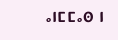ⴰⵏⵎⵎⴰⵙ ⵏ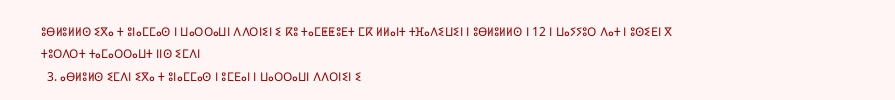ⵓⴱⵍⵓⵍⵍⵙ ⵉⴳⴰ ⵜ ⵓⵏⴰⵎⵎⴰⵙ ⵏ ⵡⴰⵔⵔⴰⵡⵏ ⴷⴷⵔⵏⵉⵏ ⵉ ⴽⵓ ⵜⴰⵎⵟⵟⵓⴹⵜ ⵎⴽ ⵍⵍⴰⵏⵜ ⵜⴼⴰⴷⵉⵡⵉⵏ ⵏ ⵓⴱⵍⵓⵍⵍⵙ ⵏ 12 ⵏ ⵡⴰⵢⵢⵓⵔ ⴷⴰⵜ ⵏ ⵓⵙⵉⴹⵏ ⴳ ⵜⵓⵔⴷⵔⵜ ⵜⴰⵎⴰⵔⵔⴰⵡⵜ ⵏⵏⵙ ⵉⵎⴷⵏ
  3. ⴰⴱⵍⵓⵍⵙ ⵉⵎⴷⵏ ⵉⴳⴰ ⵜ ⵓⵏⴰⵎⵎⴰⵙ ⵏ ⵓⵎⴹⴰⵏ ⵏ ⵡⴰⵔⵔⴰⵡⵏ ⴷⴷⵔⵏⵉⵏ ⵉ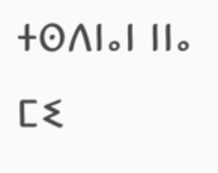ⵜⵙⴷⵏⴰⵏ ⵏⵏⴰ ⵎⵉ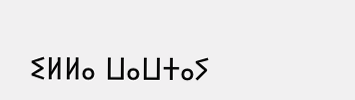ⵉⵍⵍⴰ ⵡⴰⵡⵜⴰⵢ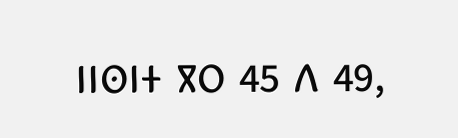ⵏⵏⵙⵏⵜ ⴳⵔ 45 ⴷ 49,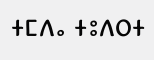ⵜⵎⴷⴰ ⵜⵓⴷⵔⵜ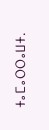ⵜⴰⵎⴰⵔⵔⴰⵡⵜ.